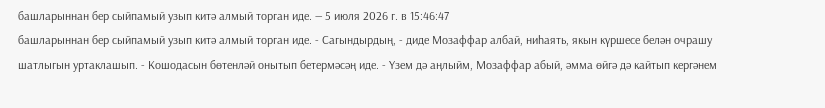башларыннан бер сыйпамый узып китә алмый торган иде. — 5 июля 2026 г. в 15:46:47
башларыннан бер сыйпамый узып китә алмый торган иде. - Сагындырдың, - диде Мозаффар албай, ниһаять, якын күршесе белән очрашу шатлыгын уртаклашып. - Кошодасын бөтенләй онытып бетермәсәң иде. - Үзем дә аңлыйм, Мозаффар абый, әмма өйгә дә кайтып кергәнем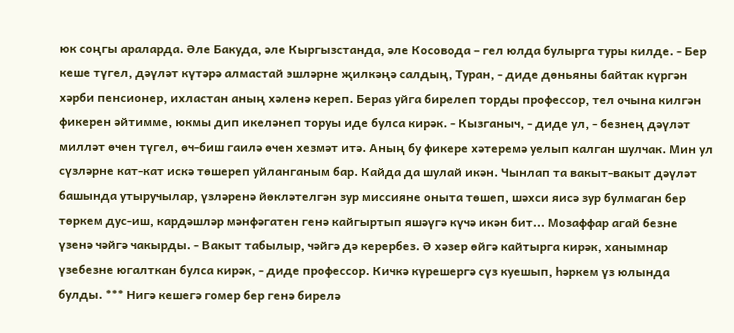юк соңгы араларда. Әле Бакуда, әле Кыргызстанда, әле Косовода – гел юлда булырга туры килде. - Бер кеше түгел, дәүләт күтәрә алмастай эшләрне җилкәңә салдың, Туран, - диде дөньяны байтак күргән хәрби пенсионер, ихластан аның хәленә кереп. Бераз уйга бирелеп торды профессор, тел очына килгән фикерен әйтимме, юкмы дип икеләнеп торуы иде булса кирәк. - Кызганыч, - диде ул, - безнең дәүләт милләт өчен түгел, өч-биш гаилә өчен хезмәт итә. Аның бу фикере хәтеремә уелып калган шулчак. Мин ул сүзләрне кат-кат искә төшереп уйланганым бар. Кайда да шулай икән. Чынлап та вакыт-вакыт дәүләт башында утыручылар, үзләренә йөкләтелгән зур миссияне оныта төшеп, шәхси яисә зур булмаган бер төркем дус-иш, кардәшләр мәнфәгатен генә кайгыртып яшәүгә күчә икән бит... Мозаффар агай безне үзенә чәйгә чакырды. - Вакыт табылыр, чәйгә дә керербез. Ә хәзер өйгә кайтырга кирәк, ханымнар үзебезне югалткан булса кирәк, - диде профессор. Кичкә күрешергә сүз куешып, һәркем үз юлында булды. *** Нигә кешегә гомер бер генә бирелә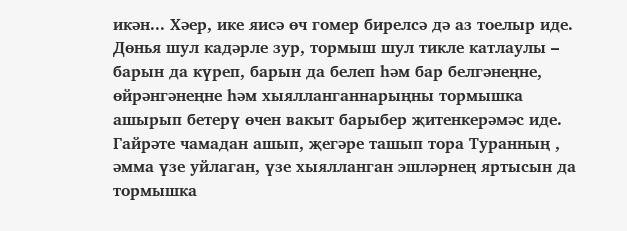икән... Хәер, ике яисә өч гомер бирелсә дә аз тоелыр иде. Дөнья шул кадәрле зур, тормыш шул тикле катлаулы – барын да күреп, барын да белеп һәм бар белгәнеңне, өйрәнгәнеңне һәм хыялланганнарыңны тормышка ашырып бетерү өчен вакыт барыбер җитенкерәмәс иде. Гайрәте чамадан ашып, җегәре ташып тора Туранның , әмма үзе уйлаган, үзе хыялланган эшләрнең яртысын да тормышка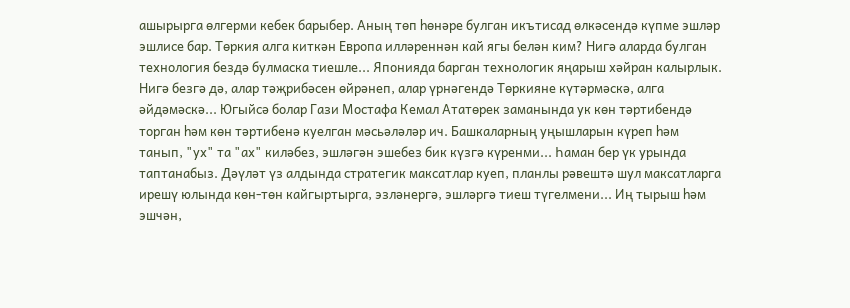ашырырга өлгерми кебек барыбер. Аның төп һөнәре булган икътисад өлкәсендә күпме эшләр эшлисе бар. Төркия алга киткән Европа илләреннән кай ягы белән ким? Нигә аларда булган технология бездә булмаска тиешле... Японияда барган технологик яңарыш хәйран калырлык. Нигә безгә дә, алар тәҗрибәсен өйрәнеп, алар үрнәгендә Төркияне күтәрмәскә, алга әйдәмәскә... Югыйсә болар Гази Мостафа Кемал Ататөрек заманында ук көн тәртибендә торган һәм көн тәртибенә куелган мәсьәләләр ич. Башкаларның уңышларын күреп һәм танып, "ух" та "ах" киләбез, эшләгән эшебез бик күзгә күренми... Һаман бер үк урында таптанабыз. Дәүләт үз алдында стратегик максатлар куеп, планлы рәвештә шул максатларга ирешү юлында көн-төн кайгыртырга, эзләнергә, эшләргә тиеш түгелмени... Иң тырыш һәм эшчән,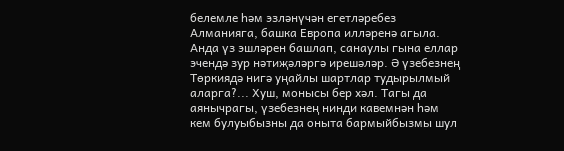белемле һәм эзләнүчән егетләребез Алманияга, башка Европа илләренә агыла. Анда үз эшләрен башлап, санаулы гына еллар эчендә зур нәтиҗәләргә ирешәләр. Ә үзебезнең Төркиядә нигә уңайлы шартлар тудырылмый аларга?... Хуш, монысы бер хәл. Тагы да аянычрагы, үзебезнең нинди кавемнән һәм кем булуыбызны да оныта бармыйбызмы шул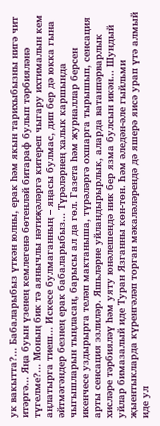ук вакытта?... Бабаларыбыз үткән юлны, ерак һәм якын тарихыбызны нигә чит итәргә... Яңа буын үзенең кемлегенә бөтенләй битараф булып тәрбияләнә түгелме?... Моның бик тә аянычлы нәтиҗәләргә китереп чыгару ихтималын кем аңлатырга тиеш... Искесе булмаганның – яңасы булмас, дип бер дә юкка гына әйтмәгәндер безнең ерак бабаларыбыз... Түрәләрнең халык каршында чыгышларын тыңласаң, барысы ал да гөл. Газета һәм журналлар берсен икенчесе уздырырга теләп мактаныша, түрәләргә охшарга тырышып, сенсация арты сенсация эзлиләр. Яшьләрне уйландырырлык, аларда ватанпәрварлык хисләре тәрбияләү һәм уяту юнәлешендә ник бер язма булсын икән... Шундый уйлар бимазалый иде Туран Язганны көн-төн. Һәм әледән-әле гыйльми җыентыкларда күренгәләп торган мәкаләләрендә дә яшерә яисә урап үтә алмый иде ул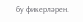бу фикерләрен.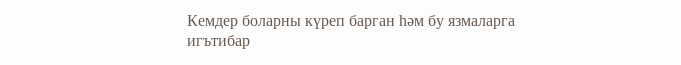Кемдер боларны күреп барган һәм бу язмаларга игътибар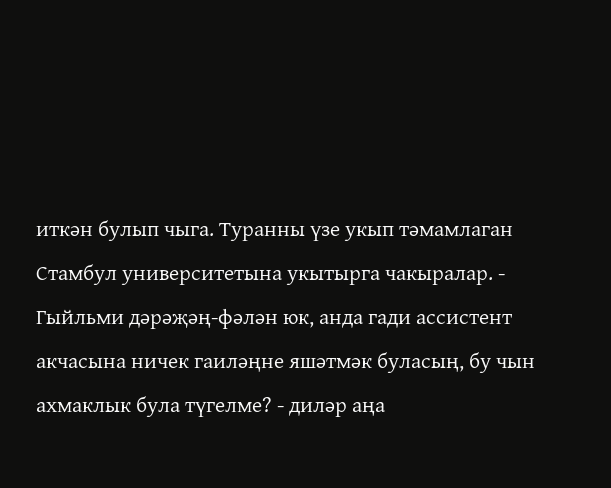иткән булып чыга. Туранны үзе укып тәмамлаган Стамбул университетына укытырга чакыралар. - Гыйльми дәрәҗәң-фәлән юк, анда гади ассистент акчасына ничек гаиләңне яшәтмәк буласың, бу чын ахмаклык була түгелме? - диләр аңа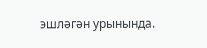эшләгән урынында.